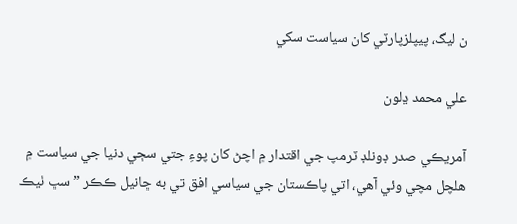ن ليگ، پيپلزپارٽي کان سياست سکي

علي محمد ڍلون

آمريڪي صدر ڊونلڊ ٽرمپ جي اقتدار ۾ اچڻ کان پوءِ جتي سڄي دنيا جي سياست ۾ هلچل مچي وئي آهي، اتي پاڪستان جي سياسي افق تي به ڇانيل ڪڪر ”سڀ ٺيڪ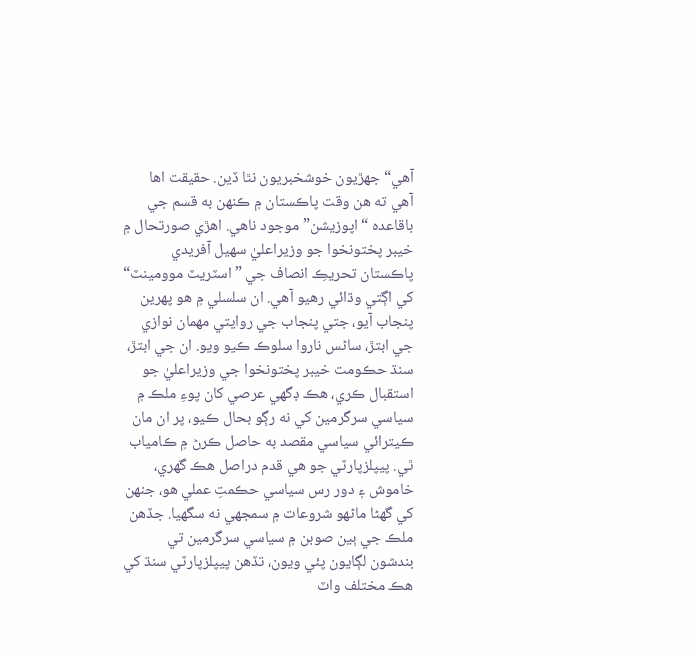آهي“ جهڙيون خوشخبريون نٿا ڏين. حقيقت اها آهي ته هن وقت پاڪستان ۾ ڪنهن به قسم جي باقاعده “اپوزيشن” موجود ناهي. اهڙي صورتحال ۾ خيبر پختونخوا جو وزيراعليٰ سهيل آفريدي پاڪستان تحريڪِ انصاف جي ”اسٽريٽ موومينٽ“ کي اڳتي وڌائي رهيو آهي. ان سلسلي ۾ هو پهرين پنجاب آيو، جتي پنجاب جي روايتي مهمان نوازي جي ابتڙ، ساڻس ناروا سلوڪ ڪيو ويو. ان جي ابتڙ، سنڌ حڪومت خيبر پختونخوا جي وزيراعليٰ جو استقبال ڪري، هڪ ڊگهي عرصي کان پوءِ ملڪ ۾ سياسي سرگرمين کي نه رڳو بحال ڪيو، پر ان مان ڪيترائي سياسي مقصد به حاصل ڪرڻ ۾ ڪامياب ٿي. پيپلزپارٽي جو هي قدم دراصل هڪ گهري، خاموش ۽ دور رس سياسي حڪمتِ عملي هو، جنهن کي گهڻا ماڻهو شروعات ۾ سمجهي نه سگهيا. جڏهن ملڪ جي ٻين صوبن ۾ سياسي سرگرمين تي بندشون لڳايون پئي ويون، تڏهن پيپلزپارٽي سنڌ کي هڪ مختلف واٽ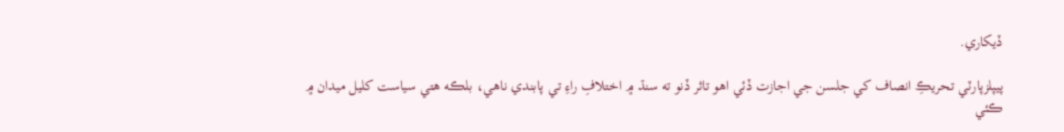ڏيکاري.

پيپلزپارٽي تحريڪِ انصاف کي جلسن جي اجازت ڏئي اهو تاثر ڏنو ته سنڌ ۾ اختلافِ راءِ تي پابندي ناهي، بلڪه هتي سياست کليل ميدان ۾ ڪئي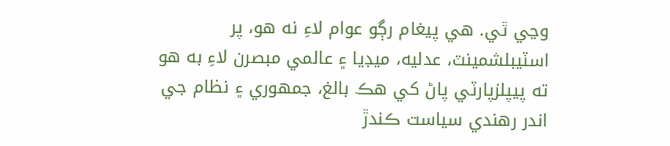وڃي ٿي. هي پيغام رڳو عوام لاءِ نه هو، پر اسٽيبلشمينٽ، عدليه، ميڊيا ۽ عالمي مبصرن لاءِ به هو ته پيپلزپارٽي پاڻ کي هڪ بالغ، جمهوري ۽ نظام جي اندر رهندي سياست ڪندڙ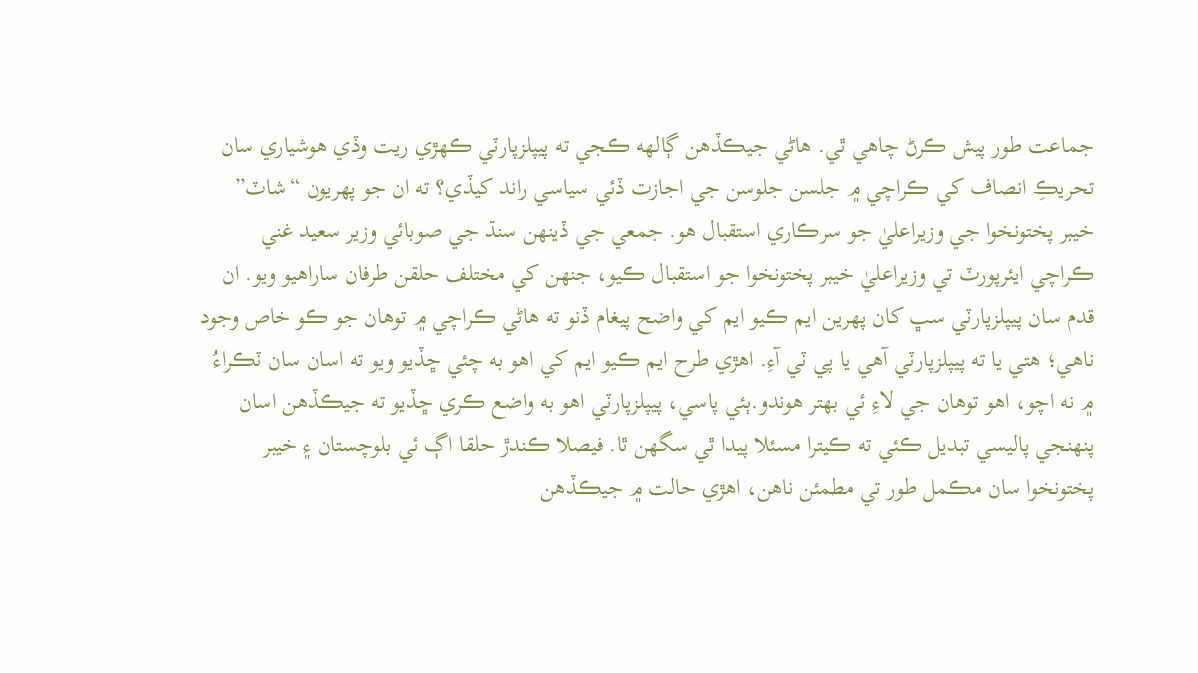جماعت طور پيش ڪرڻ چاهي ٿي. هاڻي جيڪڏهن ڳالهه ڪجي ته پيپلزپارٽي ڪهڙي ريت وڏي هوشياري سان تحريڪِ انصاف کي ڪراچي ۾ جلسن جلوسن جي اجازت ڏئي سياسي راند کيڏي؟ ته ان جو پهريون “شاٽ” خيبر پختونخوا جي وزيراعليٰ جو سرڪاري استقبال هو. جمعي جي ڏينهن سنڌ جي صوبائي وزير سعيد غني ڪراچي ايئرپورٽ تي وزيراعليٰ خيبر پختونخوا جو استقبال ڪيو، جنهن کي مختلف حلقن طرفان ساراهيو ويو. ان قدم سان پيپلزپارٽي سڀ کان پهرين ايم ڪيو ايم کي واضح پيغام ڏنو ته هاڻي ڪراچي ۾ توهان جو ڪو خاص وجود ناهي؛ هتي يا ته پيپلزپارٽي آهي يا پي ٽي آءِ. اهڙي طرح ايم ڪيو ايم کي اهو به چئي ڇڏيو ويو ته اسان سان ٽڪراءُ ۾ نه اچو، اهو توهان جي لاءِ ئي بهتر هوندو.ٻئي پاسي، پيپلزپارٽي اهو به واضع ڪري ڇڏيو ته جيڪڏهن اسان پنهنجي پاليسي تبديل ڪئي ته ڪيترا مسئلا پيدا ٿي سگهن ٿا. فيصلا ڪندڙ حلقا اڳ ئي بلوچستان ۽ خيبر پختونخوا سان مڪمل طور تي مطمئن ناهن، اهڙي حالت ۾ جيڪڏهن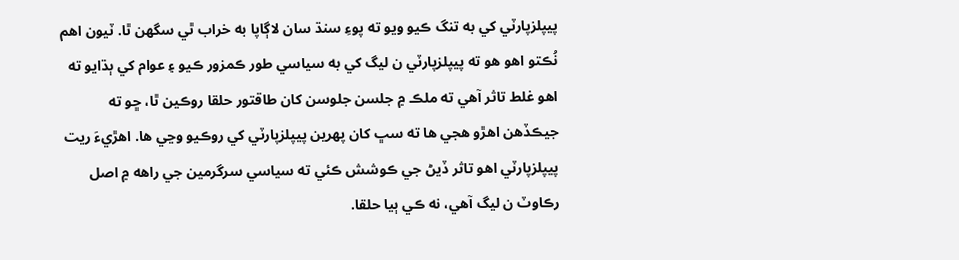پيپلزپارٽي کي به تنگ ڪيو ويو ته پوءِ سنڌ سان لاڳاپا به خراب ٿي سگهن ٿا. ٽيون اهم نُڪتو اهو هو ته پيپلزپارٽي ن ليگ کي به سياسي طور ڪمزور ڪيو ۽ عوام کي ٻڌايو ته اهو غلط تاثر آهي ته ملڪ ۾ جلسن جلوسن کان طاقتور حلقا روڪين ٿا، ڇو ته جيڪڏهن اهڙو هجي ها ته سڀ کان پهرين پيپلزپارٽي کي روڪيو وڃي ها. اهڙيءَ ريت پيپلزپارٽي اهو تاثر ڏيڻ جي ڪوشش ڪئي ته سياسي سرگرمين جي راهه ۾ اصل رڪاوٽ ن ليگ آهي، نه ڪي ٻيا حلقا.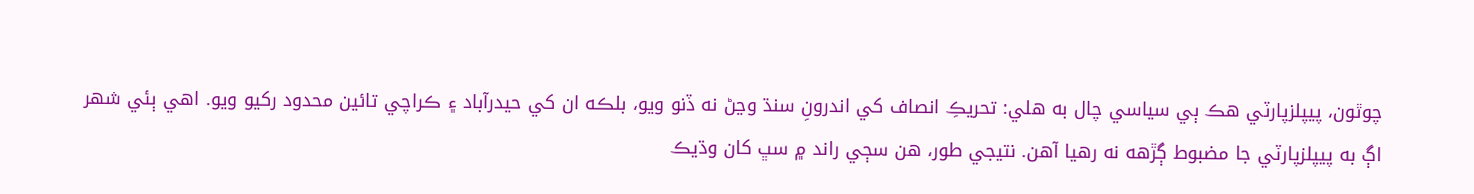چوٿون، پيپلزپارٽي هڪ ٻي سياسي چال به هلي: تحريڪِ انصاف کي اندرونِ سنڌ وڃڻ نه ڏنو ويو، بلڪه ان کي حيدرآباد ۽ ڪراچي تائين محدود رکيو ويو. اهي ٻئي شهر اڳ به پيپلزپارٽي جا مضبوط ڳڙهه نه رهيا آهن. نتيجي طور، هن سڄي راند ۾ سڀ کان وڌيڪ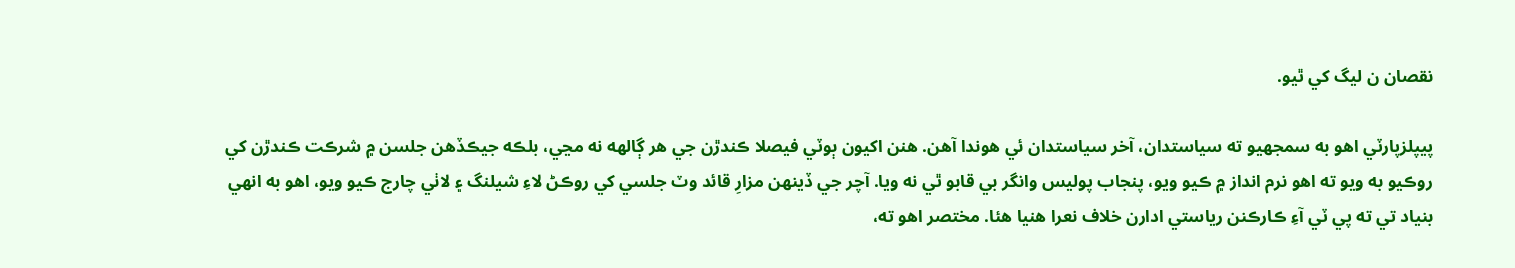نقصان ن ليگ کي ٿيو.

پيپلزپارٽي اهو به سمجهيو ته سياستدان، آخر سياستدان ئي هوندا آهن. هنن اکيون ٻوٽي فيصلا ڪندڙن جي هر ڳالهه نه مڃي، بلڪه جيڪڏهن جلسن ۾ شرڪت ڪندڙن کي روڪيو به ويو ته اهو نرم انداز ۾ ڪيو ويو، پنجاب پوليس وانگر بي قابو ٿي نه ويا. آچر جي ڏينهن مزارِ قائد وٽ جلسي کي روڪڻ لاءِ شيلنگ ۽ لاٺي چارج ڪيو ويو، اهو به انهي بنياد تي ته پي ٽي آءِ ڪارڪنن رياستي ادارن خلاف نعرا هنيا هئا. مختصر اهو ته،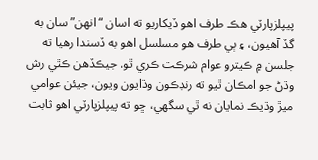پيپلزپارٽي هڪ طرف اهو ڏيکاريو ته اسان “انهن” سان به گڏ آهيون، ۽ ٻي طرف هو مسلسل اهو به ڏسندا رهيا ته جلسن ۾ ڪيترو عوام شرڪت ڪري ٿو. جيڪڏهن ڪٿي رش وڌڻ جو امڪان ٿيو ته رنڊڪون وڌايون ويون، جيئن عوامي ميڙ وڌيڪ نمايان نه ٿي سگهي، ڇو ته پيپلزپارٽي اهو ثابت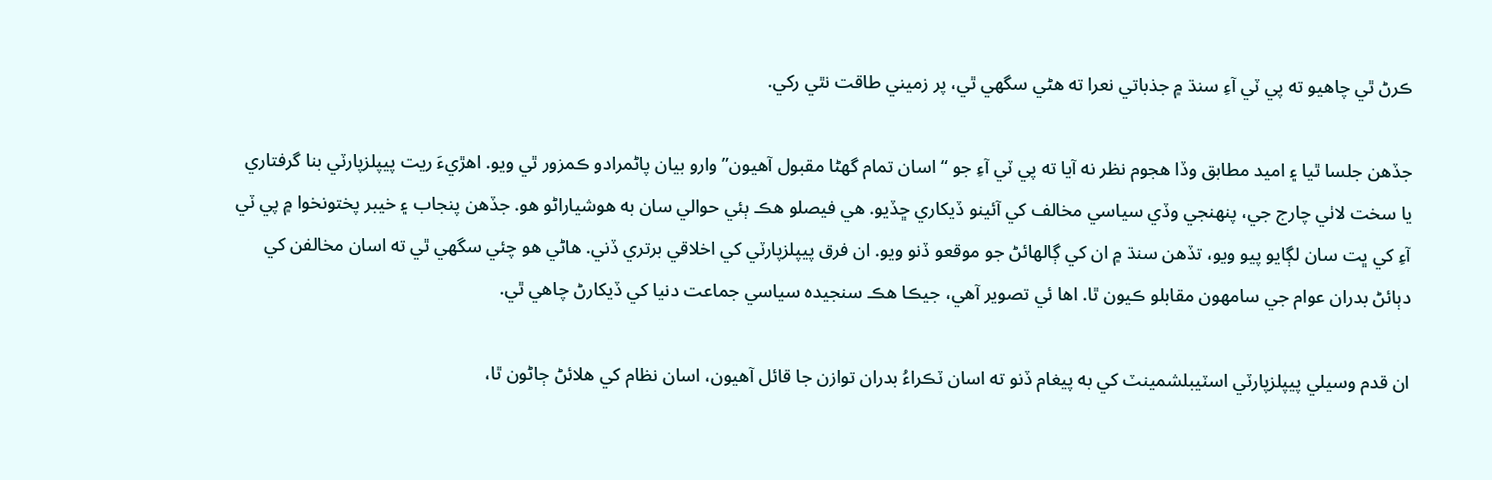ڪرڻ ٿي چاهيو ته پي ٽي آءِ سنڌ ۾ جذباتي نعرا ته هڻي سگهي ٿي، پر زميني طاقت نٿي رکي.

جڏهن جلسا ٿيا ۽ اميد مطابق وڏا هجوم نظر نه آيا ته پي ٽي آءِ جو “اسان تمام گهڻا مقبول آهيون” وارو بيان پاڻمرادو ڪمزور ٿي ويو. اهڙيءَ ريت پيپلزپارٽي بنا گرفتاري يا سخت لاٺي چارج جي، پنهنجي وڏي سياسي مخالف کي آئينو ڏيکاري ڇڏيو. هي فيصلو هڪ ٻئي حوالي سان به هوشياراڻو هو. جڏهن پنجاب ۽ خيبر پختونخوا ۾ پي ٽي آءِ کي ڀت سان لڳايو پيو ويو، تڏهن سنڌ ۾ ان کي ڳالهائڻ جو موقعو ڏنو ويو. ان فرق پيپلزپارٽي کي اخلاقي برتري ڏني. هاڻي هو چئي سگهي ٿي ته اسان مخالفن کي دٻائڻ بدران عوام جي سامهون مقابلو ڪيون ٿا. اها ئي تصوير آهي، جيڪا هڪ سنجيده سياسي جماعت دنيا کي ڏيکارڻ چاهي ٿي.

ان قدم وسيلي پيپلزپارٽي اسٽيبلشمينٽ کي به پيغام ڏنو ته اسان ٽڪراءُ بدران توازن جا قائل آهيون، اسان نظام کي هلائڻ ڄاڻون ٿا،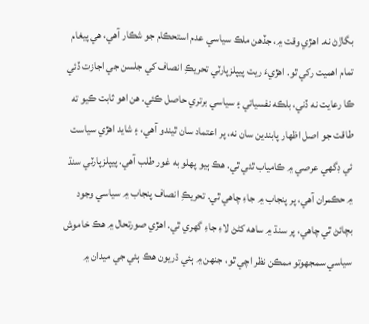بگاڙڻ نه. اهڙي وقت ۾، جڏهن ملڪ سياسي عدم استحڪام جو شڪار آهي، هي پيغام تمام اهميت رکي ٿو. اهڙيءَ ريت پيپلزپارٽي تحريڪِ انصاف کي جلسن جي اجازت ڏئي ڪا رعايت نه ڏني، بلڪه نفسياتي ۽ سياسي برتري حاصل ڪئي. هن اهو ثابت ڪيو ته طاقت جو اصل اظهار پابندين سان نه، پر اعتماد سان ٿيندو آهي، ۽ شايد اهڙي سياست ئي ڊگهي عرصي ۾ ڪامياب ٿئي ٿي. هڪ ٻيو پهلو به غور طلب آهي. پيپلزپارٽي سنڌ ۾ حڪمران آهي، پر پنجاب ۾ جاءِ چاهي ٿي. تحريڪِ انصاف پنجاب ۾ سياسي وجود بچائڻ ٿي چاهي، پر سنڌ ۾ ساهه کڻڻ لاءِ جاءِ گهري ٿي. اهڙي صورتحال ۾ هڪ خاموش سياسي سمجهوتو ممڪن نظر اچي ٿو، جنهن ۾ ٻئي ڌريون هڪ ٻئي جي ميدان ۾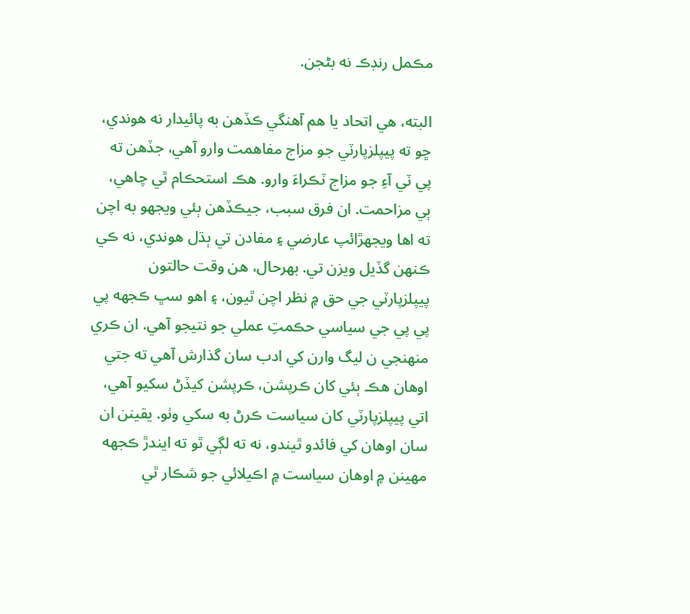مڪمل رنڊڪ نه بڻجن.

البته، هي اتحاد يا هم آهنگي ڪڏهن به پائيدار نه هوندي، ڇو ته پيپلزپارٽي جو مزاج مفاهمت وارو آهي، جڏهن ته پي ٽي آءِ جو مزاج ٽڪراءَ وارو. هڪ استحڪام ٿي چاهي، ٻي مزاحمت. ان فرق سبب، جيڪڏهن ٻئي ويجهو به اچن ته اها ويجهڙائپ عارضي ۽ مفادن تي ٻڌل هوندي، نه ڪي ڪنهن گڏيل ويزن تي. بهرحال، هن وقت حالتون پيپلزپارٽي جي حق ۾ نظر اچن ٿيون، ۽ اهو سڀ ڪجهه پي پي پي جي سياسي حڪمتِ عملي جو نتيجو آهي. ان ڪري منهنجي ن ليگ وارن کي ادب سان گذارش آهي ته جتي اوهان هڪ ٻئي کان ڪرپشن، ڪرپشن کيڏڻ سکيو آهي، اتي پيپلزپارٽي کان سياست ڪرڻ به سکي وٺو. يقينن ان سان اوهان کي فائدو ٿيندو، نه ته لڳي ٿو ته ايندڙ ڪجهه مهينن ۾ اوهان سياست ۾ اڪيلائي جو شڪار ٿي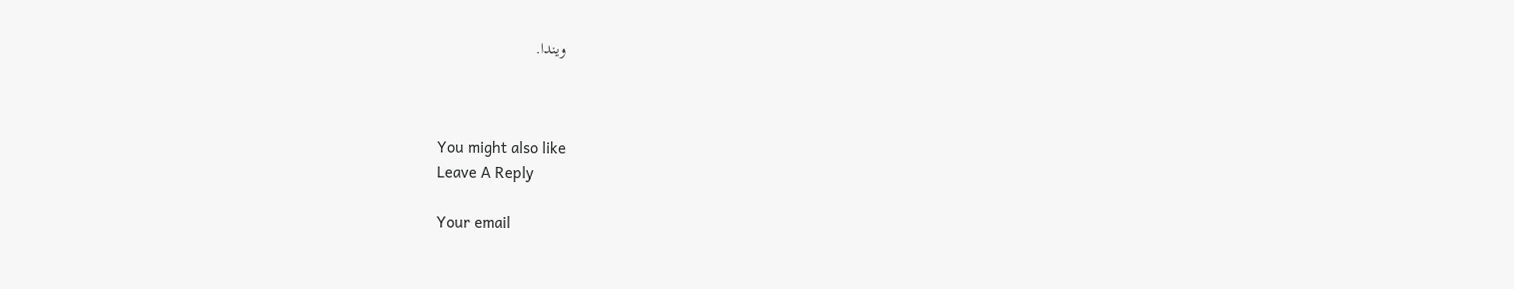ويندا.



You might also like
Leave A Reply

Your email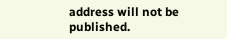address will not be published.